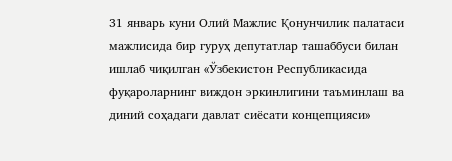31 январь куни Олий Мажлис Қонунчилик палатаси мажлисида бир гуруҳ депутатлар ташаббуси билан ишлаб чиқилган «Ўзбекистон Республикасида фуқароларнинг виждон эркинлигини таъминлаш ва диний соҳадаги давлат сиёсати концепцияси»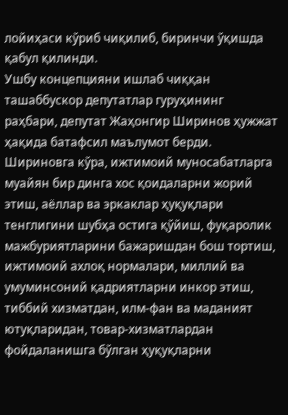лойиҳаси кўриб чиқилиб, биринчи ўқишда қабул қилинди.
Ушбу концепцияни ишлаб чиққан ташаббускор депутатлар гуруҳининг раҳбари, депутат Жаҳонгир Ширинов ҳужжат ҳақида батафсил маълумот берди. Шириновга кўра, ижтимоий муносабатларга муайян бир динга хос қоидаларни жорий этиш, аёллар ва эркаклар ҳуқуқлари тенглигини шубҳа остига қўйиш, фуқаролик мажбуриятларини бажаришдан бош тортиш, ижтимоий ахлоқ нормалари, миллий ва умуминсоний қадриятларни инкор этиш, тиббий хизматдан, илм-фан ва маданият ютуқларидан, товар-хизматлардан фойдаланишга бўлган ҳуқуқларни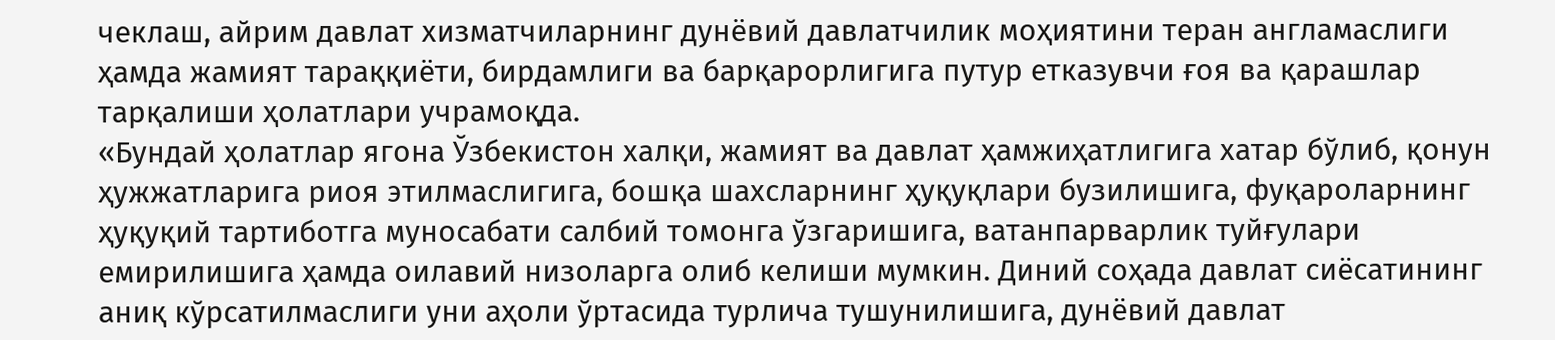чеклаш, айрим давлат хизматчиларнинг дунёвий давлатчилик моҳиятини теран англамаслиги ҳамда жамият тараққиёти, бирдамлиги ва барқарорлигига путур етказувчи ғоя ва қарашлар тарқалиши ҳолатлари учрамоқда.
«Бундай ҳолатлар ягона Ўзбекистон халқи, жамият ва давлат ҳамжиҳатлигига хатар бўлиб, қонун ҳужжатларига риоя этилмаслигига, бошқа шахсларнинг ҳуқуқлари бузилишига, фуқароларнинг ҳуқуқий тартиботга муносабати салбий томонга ўзгаришига, ватанпарварлик туйғулари емирилишига ҳамда оилавий низоларга олиб келиши мумкин. Диний соҳада давлат сиёсатининг аниқ кўрсатилмаслиги уни аҳоли ўртасида турлича тушунилишига, дунёвий давлат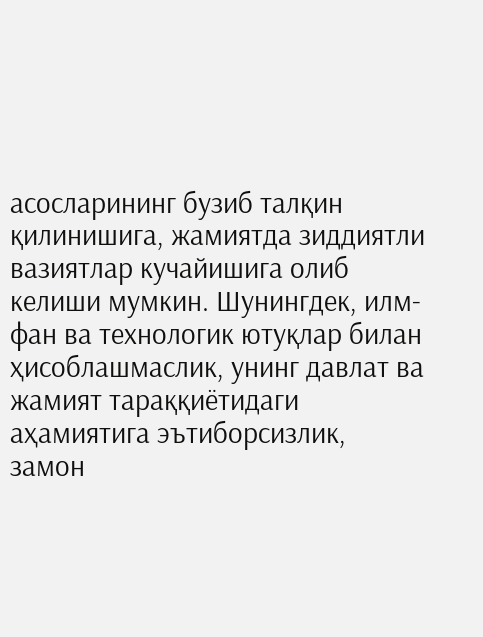асосларининг бузиб талқин қилинишига, жамиятда зиддиятли вазиятлар кучайишига олиб келиши мумкин. Шунингдек, илм-фан ва технологик ютуқлар билан ҳисоблашмаслик, унинг давлат ва жамият тараққиётидаги аҳамиятига эътиборсизлик, замон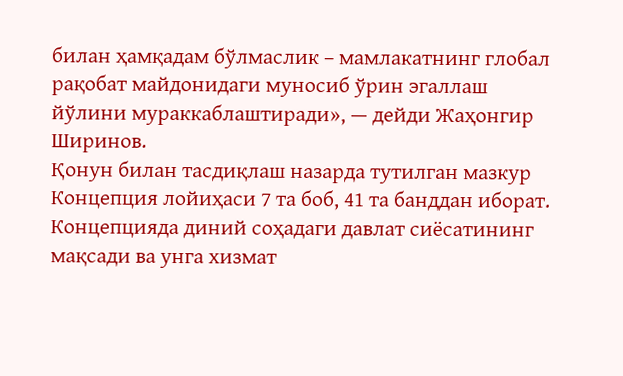билан ҳамқадам бўлмаслик – мамлакатнинг глобал рақобат майдонидаги муносиб ўрин эгаллаш йўлини мураккаблаштиради», — дейди Жаҳонгир Ширинов.
Қонун билан тасдиқлаш назарда тутилган мазкур Концепция лойиҳаси 7 та боб, 41 та банддан иборат. Концепцияда диний соҳадаги давлат сиёсатининг мақсади ва унга хизмат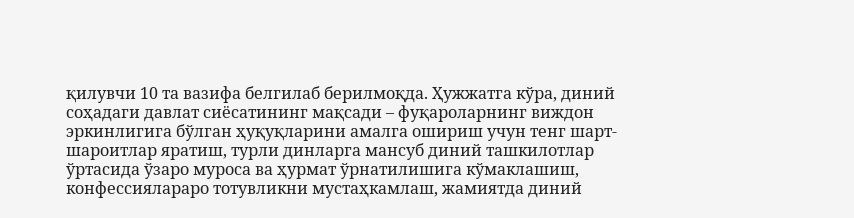қилувчи 10 та вазифа белгилаб берилмоқда. Ҳужжатга кўра, диний соҳадаги давлат сиёсатининг мақсади – фуқароларнинг виждон эркинлигига бўлган ҳуқуқларини амалга ошириш учун тенг шарт-шароитлар яратиш, турли динларга мансуб диний ташкилотлар ўртасида ўзаро муроса ва ҳурмат ўрнатилишига кўмаклашиш, конфессиялараро тотувликни мустаҳкамлаш, жамиятда диний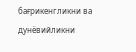бағрикенгликни ва дунёвийликни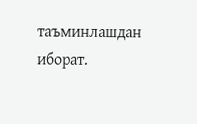таъминлашдан иборат.